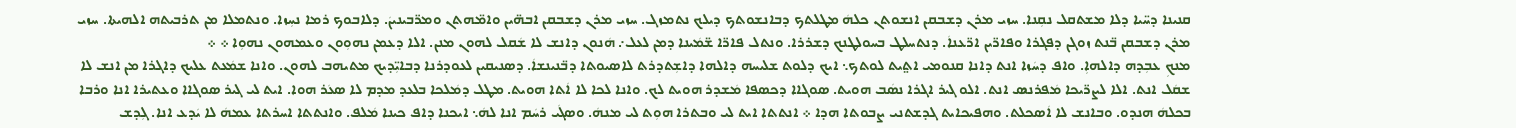ܩܢܝܢܐ ܕܚ̈ܝܐ ܕܠܐ ܡܫܬܩܠ ܢܩܼܢܐ. ܚܙܝ ܡܪܢ ܕܫܒܩܢ ܐܢܫܘܬܢ ܟܠܗܿ ܡܛܠܬܟ ܕܒܐܢܫܘܬܟ ܕܝܠܟ ܢܬܡܙܓ. ܚܙܝ ܡܪܢ ܕܫܒܩܢ ܐܒܗ̈ܝܢ ܘܐܡ̈ܗܬܢ ܘܡܪ̈ܒܝܢܝܢܿ. ܕܠܐܒܘܟ ܪܡܐ ܢܚܼܙܐ. ܘܢܬܡܠܐ ܡܢ ܬܪܒܝܬܗ ܐܠܗܝܬܐ. ܚܙܝ ܡܪܢ ܕܫܒܩܢ ܒ̈ܢܬ ܙܘܓܢ ܕܦܓܪܐ ܘܦܐܪ̈ܝܢ ܐܪ̈ܥܢܐܿ. ܕܢܬܚܠܛ ܒܚܘܠܛܢܟ ܕܫܪܪܐ. ܘܢܬܠ ܦܐܪ̈ܐ ܫ̈ܡܿܝܢܐ ܕܡܢ ܠܥܠ܇ ܗܿܢܘܢ ܕܐܢܫ ܠܐ ܫܿܩܠ ܠܗܘܢ ܡܢܢ. ܐܠܐ ܕܥܡܢ ܢܗܘܼܘܢ ܘܥܡܗܘܢ ܢܗܘܼܐ ܀ ܀
ܡܢܟܼ ܥܒܼܕܗ ܕܐܠܗܐܼ. ܘܐܦ ܕܚܿܙܐ ܐܢܬ ܕܐܢܐ ܩܢܘܡܝ ܐܬ݀ܝܬ ܠܘܬܟ܆ ܐܝܟ ܕܠܘܬ ܫܠܝܚܗ ܕܐܠܗܐ ܕܐܫܼܬܕܪܬ ܠܐܣܝܘܬܐ ܕܒ̈ܢܝܢܫܐܿ. ܕܣܢܝܩܝܢ ܠܥܘܕܪܢܐ ܕܒܐܝܼ̈ܕܝܟ ܡܬܝܗܒ ܠܗܘܢ. ܘܐܢܐ ܫܡܿܥܬ ܥܠܝܟ ܕܐܓܪܐ ܡܢ ܐܢܫ ܠܐ ܫܩܿܠ ܐܢܬ. ܐܠܐ ܠܨܪ̈ܝܟܐ ܡܿܦܪܢܣ ܐܢܬ. ܐܠܘ ܓܝܪ ܐܓܪܐ ܢܣܿܒ ܗܘܝܬ. ܣܘܓܐܐ ܕܟܣܦܐ ܡܿܫܕܪ ܗܘܝܬ ܠܟ. ܘܐܢܐ ܠܟܐ ܠܐ ܐܿܬܐ ܗܘܝܬ. ܡܛܠ ܕܡܿܠܟܐ ܒܠܥܕ ܡܕܡ ܠܐ ܣܥܿܪ ܗܘܐ. ܐܝܬ ܠܝ ܓܝܪ ܣܘܓܐܐ ܘܥܬܝܪܐ ܐܢܐ ܘܪܒܐ ܒܟܠܗܿ ܗܢܕܘ. ܘܒܐܢܫ ܠܐ ܐܿܣܟܠܬ. ܘܗܦܝܟܐܝܬ ܓܕܫܬܢܝ ܨܒܘܬܐ ܗܕܐ ܀ ܐܢܬܬܐ ܐܝܬ ܠܝ ܘܒܬܪܐ ܗܘܼܬ ܠܝ ܡܢܗܿ. ܘܣܓܿܝ ܪܚܿܡ ܐܢܐ ܠܗܿ܆ ܐܝܟܢܐ ܕܐܦ ܟܝܢܐ ܡܿܠܦ. ܘܐܢܬܬܐ ܐܚܪܬܐ ܥܡܗܿ ܠܐ ܝܿܕܥ ܐܢܐ. ܓܼܕܫ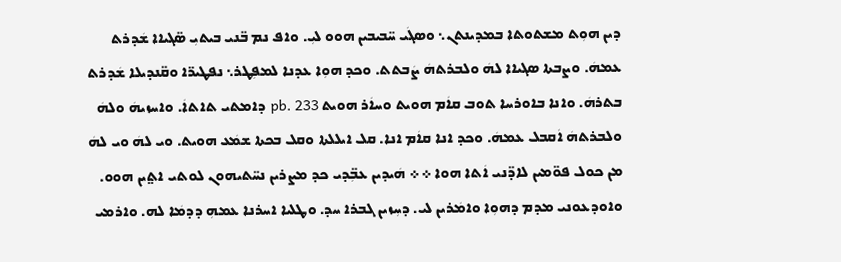ܕܝܢ ܗܘܼܬ ܡܫܬܘܬܐ ܒܡܕܝܢܬܢ܆ ܘܣܓܿܝ ܚ̈ܒܝܒܝܢ ܗܘܘ ܠܝܼ. ܘܐܦ ܢܡ ܒ̈ܢܝ ܒܝܬܝܼ ܣ̈ܓܝܐܐ ܫܿܕܪܬ ܥܡܗܿ. ܘܨܒܬܐ ܣܓܝܐܐ ܠܗܿ ܘܠܒܪܬܗܿ ܨܿܒܬܬ. ܘܟܕ ܗܘܼܐ ܥܕܢܐ ܠܡܦܼܛܪ܆ ܢܦܛܝܪ̈ܐ ܘܩ̈ܢܕܝܠܐ ܫܿܕܪܬ ܒܬܪܗܿ. ܘܐܢܐ ܒܐܘܪܚܐ ܬܘܒ ܩܐܿܡ ܗܘܝܬ ܘܚܐܿܪ ܗܘܝܬ pb. 233 ܕܐܡܬܝ ܬܐܬܐܿ. ܘܐܚܙܝܗܿ ܘܠܗܿ ܘܠܒܪܬܗܿ ܐܿܩܒܠ ܥܡܗܿ. ܘܟܕ ܐܢܐ ܩܐܿܡ ܐܢܐ. ܩܠ ܐܝܠܠܬܐ ܘܩܠ ܒܟܬܐ ܫܡܿܥ ܗܘܝܬ. ܘܝ ܠܗܿ ܘܝ ܠܗܿ ܡܢ ܟܘܠ ܦܘ̈ܡܝܢ ܠܐܕ̈ܢܝ ܐܿܬܐ ܗܘܐ ܀ ܀ ܗܿܝܕܝܢ ܥܒܼ̈ܕܝ ܟܕ ܡܨܪܝܢ ܢܚ̈ܬܝܗܘܢ ܠܘܬܝ ܐܬ݀ܝܢ ܗܘܘ. ܘܐܘܕܥܘܢܝ ܡܕܡ ܕܗܘܼܐ ܘܐܡܿܪܝܢ ܠܝ. ܕܚܼܙܝܢ ܓܒܪܐ ܚܕ. ܘܛܠܝܐ ܐܚܪܢܐ ܥܡܗܼ ܕܕܡܿܐ ܠܗ. ܘܐܪܡܝ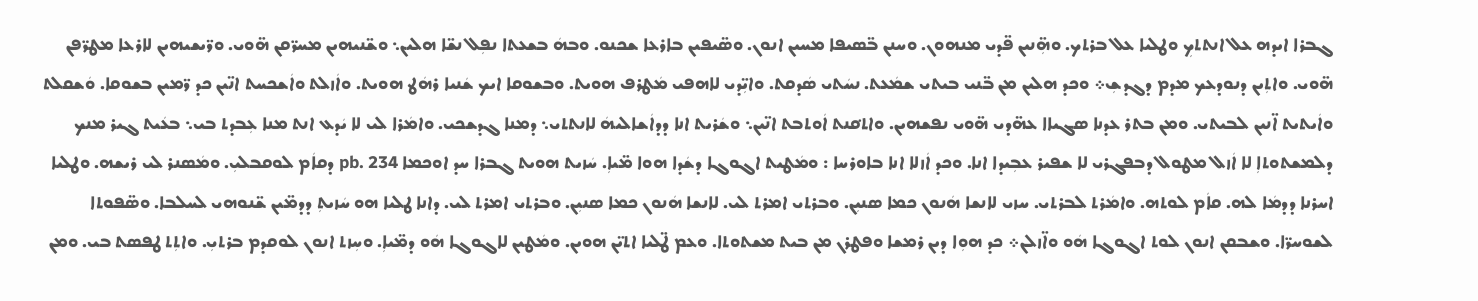ܓܒܪܐ ܐܝܕܗ ܥܠ ܐܢܬܬܟܼ ܘܛܠܝܐ ܥܠ ܒܪܬܟ. ܘܗܼ̈ܢܝܢ ܦ̈ܕܝ ܡܢܗܘܢ. ܘܚܢܢ ܒ̈ܣܝܦܐ ܡܚܝܢ ܐܢܘܢ. ܘܣ̈ܝܦܝܢ ܒܐܪܥܐ ܫܟܢܘ. ܘܒܗܿ ܒܫܥܬܐ ܢܦܼܠ ܢܫ̈ܐ ܗܠܝܢ܆ ܘܫ̈ܢܝܗܝܢ ܡܚܪ̈ܩܢ ܗ̈ܘܝ. ܘܪ̈ܝܫܝܗܝܢ ܠܐܪܥܐ ܡܛܪ̈ܦܢ ܗ̈ܘܝ. ܘܐܬܼܝܢ ܕܢܘܕܥܟ ܡܕܡ ܕܓܕܫܼ܀ ܘܟܕ ܗܠܝܢ ܡܢ ܒ̈ܢܝ ܒܝܬܝ ܫܡܿܥܬ. ܢܚܿܬܝ ܣܿܕܩܬ. ܘܐܝܼ̈ܕܝ ܠܐܗܦܝ ܡܿܛܪܦ ܗܘܝܬ. ܘܒܫܘܩܐ ܐܝܟ ܫܿܢܝܐ ܪܗܿܛ ܗܘܝܬ. ܘܐܿܙܠܬ ܘܐܿܫܟܚܬ ܐܢ̈ܝܢ ܟܕ ܪ̈ܡܝܢ ܒܫܘܩܐ. ܘܿܫܩܠܬ ܘܐܿܝܬܝܬ ܐ̈ܢܝܢ ܠܒܝܬܝ. ܘܡܢ ܒܬܪ ܥܕܢܐ ܣܓܝܐܐ ܥܗ̈ܕܝ ܗ̈ܘܝ ܢܦܫܗܝܢ. ܘܐܬ݀ܩܢܬ ܐܿܘܬܒܬ ܐܢ̈ܝܢ܆ ܘܫܿܪܝܬ ܐܢܐ ܕܕܐܿܫܐܠܝܗܿ ܠܐܢܬܬܝ܆ ܕܡܢܐ ܓܕܫܟܝ. ܘܐܡܿܪܐ ܠܝ ܠܐ ܝܿܕܥ ܐܢܬ ܡܢܐ ܥܼܒܕܬ ܒܝ܆ ܒܥܿܝܬ ܓܝܪ ܡܢܟ ܕܠܡܫܬܘܬܐܼ ܠܐ ܐܿܙܠ ܡܛܘܠ ܕܒܦܓܪܝ ܠܐ ܫܦܝܪ ܥܒܼܝܕܐ ܐܢܐ. ܘܟܕ ܐܿܙܠܐ ܐܢܐ ܒܐܘܪܚܐ : ܘܡܿܛܝܬ ܐܓܘܓܐ ܕܫܿܕܐ ܗܘܐ ܡ̈ܝܐܼ. ܚܿܙܝܬ ܗܘܝܬ ܓܒܪܐ ܚܕ ܐܘܟܡܐ pb. 234 ܕܩܐܿܡ ܠܘܩܒܠܝܼ. ܘܡܿܣܢܪ ܠܝ ܪܝܫܗ. ܘܛܠܝܐ ܐܚܪܢܐ ܕܕܡܿܐ ܠܗ. ܩܐܿܡ ܠܘܬܗ. ܘܐܡܿܪܬ ܠܒܪܬܝ. ܚܙܝ ܠܐܢܫܐ ܗܿܢܘܢ ܟܡܐ ܣܢܝܼܢ. ܘܒܪܬܝ ܐܡܪܬ ܠܝ. ܠܐܢܫܐ ܗܿܢܘܢ ܟܡܐ ܣܢܝܼܢ. ܘܒܪܬܝ ܐܡܪܬ ܠܝ. ܕܐܢܐ ܛܠܝܐ ܗܘ ܚܿܙܝܬܼ ܕܕܡ̈ܝܢ ܫ̈ܢܘܗܝ ܠܚܠܒܐ. ܘܣ̈ܦܘܬܐ ܠܫܘܚܪ̈ܐ. ܘܫܒܩܢ ܐܢܘܢ ܠܘܬ ܐܓܘܓܐ ܗܿܘ ܘܐ̈ܙܠܢ܀ ܟܕ ܗܘܼܐ ܕܝܢ ܪܡܫܐ ܘܦܛܪܢ ܡܢ ܒܝܬ ܡܫܬܘܬܐ. ܘܥܡ ܛ̈ܠܝܐ ܐܬܝ̈ܢ ܗܘܝܢ. ܘܡܿܛܝܢ ܠܐܓܘܓܐ ܗܿܘ ܕܡ̈ܝܐܼ. ܘܚܼܙܬ ܐܢܘܢ ܠܘܩܕܡ ܒܪܬܝܼ. ܘܐܬܼܬ ܛܦܣܬ ܒܝ. ܘܡܢ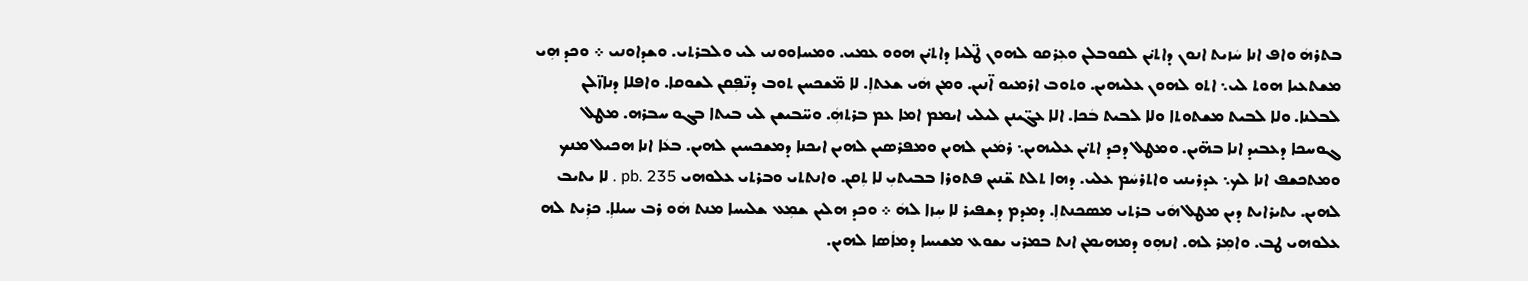ܒܬܪܗܿ ܘܐܦ ܐܢܐ ܚܿܙܝܬ ܐܢܘܢ ܕܐܬ݀ܝܢ ܠܩܘܒܠܢ ܘܥܼܪܩܘ ܠܗܘܢ ܛ̈ܠܝܐ ܕܐܬ݀ܝܢ ܗܘܘ ܥܡܝ. ܘܡܚܐܘܘܢܝ ܠܝ ܘܠܒܪܬܝ. ܘܫܕܐܘܢܝ ܀ ܘܟܕ ܗܼܝ ܡܫܬܥܝܐ ܗܘܬ ܠܝ܆ ܐܬܘ ܠܗܘܢ ܥܠܝܗܝܢ. ܘܬܘܒ ܐܪܡܝܘ ܐ̈ܢܝܢ. ܘܡܢ ܗܿܝ ܫܥܬܐܼ. ܠܐ ܡ̈ܫܟܚܢ ܬܘܒ ܕܢ̈ܦܼܩܢ ܠܫܘܩܐ. ܘܐܦܠܐ ܕܢܐܙ̈ܠܢ ܠܒܠܢܐ. ܘܠܐ ܠܒܝܬ ܡܫܬܘܬܐ ܘܠܐ ܠܒܝܬ ܒܿܟܐ. ܐܠܐ ܥܓ̈ܝܢܢ ܠܝܠܝ ܐܝܡܡ ܐܡܐ ܥܡ ܒܪܬܗܼܿ. ܘܚ̈ܒܝܫܢ ܠܝ ܒܝܬܐ ܒܓܘ ܚܒܪܗ. ܡܛܠ ܓܘܚܟܐ ܕܥܒܝܕ ܐܢܐ ܒܗ̈ܝܢ. ܘܡܛܠ ܕܟܕ ܐܬ݀ܝܢ ܥܠܝܗܝܢ܆ ܪܡܿܝܢ ܠܗܝܢ ܘܡܦܪܣܝܢ ܠܗܝܢ ܐܝܟܢܐ ܕܡܫܟܚܝܢ ܠܗܝܢ. ܒܥܿܐ ܐܢܐ ܗܟܝܠ ܡܢܟ ܘܡܬܟܫܦ ܐܢܐ ܠܟ܆ ܥܕܪܝܢܝ ܘܐܬܪܚܿܡ ܥܠܝ. ܕܗܐ ܬܠܬ ܫ̈ܢܝܢ ܦܬܘܪܐ ܒܒܝܬܝܼ ܠܐ ܬܼܩܢ. ܘܐܢܬܬܝ ܘܒܪܬܝ ܥܠܘܗܝ pb. 235 . ܠܐ ܝܬܝܒ ܠܗܝܢ. ܝܬܝܪܐܝܬ ܕܝܢ ܡܛܠ ܗܿܝ ܒܪܬܝ ܡܣܟܢܬܐܼ. ܕܡܕܡ ܕܫܦܝܪ ܠܐ ܚܼܙܐ ܠܗܿ ܀ ܘܟܕ ܗܠܝܢ ܫܡܼܥ ܫܠܝܚܐ ܡܢܬ ܗܿܘ ܪܒ ܚܝܠܐܼ. ܟܪܼܝܬ ܠܗ ܥܠܘܗܝ ܛܒ. ܘܐܡܼܪ ܠܗ. ܐܢܗܼܘ ܕܡܗܝܡܢ ܐܢܬ ܒܡܪܝ ܝܫܘܥ ܡܫܝܚܐ ܕܡܐܿܣܐ ܠܗܝܢ.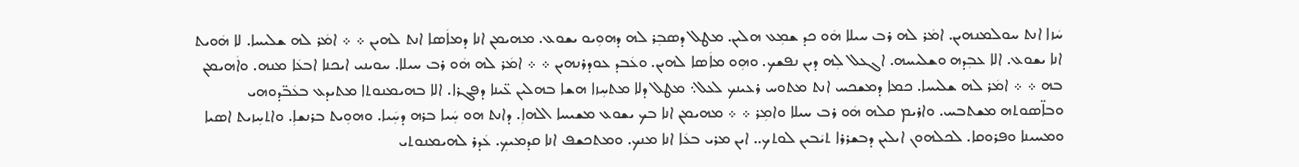ܚܿܙܐ ܐܢܬ ܚܘܠܡܢܗܝܢ. ܐܡܿܪ ܠܗ ܪܒ ܚܝܠܐ ܗܿܘ ܟܕ ܫܡܼܥ ܗܠܝܢ. ܡܛܠ ܕܣܒܼܪ ܠܗ ܕܗܘܼܝܘ ܝܫܘܥ. ܡܗܝܡܢ ܐܢܐ ܕܡܐܿܣܐ ܐܢܬ ܠܗܝܢ ܀ ܀ ܐܡܿܪ ܠܗ ܫܠܝܚܐ. ܠܐ ܗܿܘܝܬ ܐܢܐ ܝܫܘܥ. ܐܠܐ ܥܒܼܕܗ ܘܫܠܝܚܗ. ܐܓܥܠ ܠܼܗ ܕܝܢ ܢܦܫܟ. ܘܗܼܘ ܡܐܿܣܐ ܠܗܝܢ. ܘܥܿܒܕ ܥܘܕܪܢܗܝܢ ܀ ܀ ܐܡܿܪ ܠܗ ܗܿܘ ܪܒ ܚܝܠܐ. ܚܘܝܢܝ ܐܝܟܢܐ ܐܒܥܿܐ ܡܢܗ. ܘܐܿܗܝܡܢ ܒܗ ܀ ܀ ܐܡܿܪ ܠܗ ܫܠܝܚܐ. ܟܡܐ ܕܡܫܟܚ ܐܢܬ ܡܬܘܚ ܪܥܝܢܟ ܠܥܠ܆ ܡܛܠ ܕܠܐ ܡܬܚܼܙܐ ܗܫܐ ܒܗܠܝܢ ܥ̈ܝܢܐ ܕܦܓܪܐ. ܐܠܐ ܒܗܝܡܢܘܬܐ ܡܬܝܕܥ ܒܥܿܒ̈ܕܘܗܝ ܘܒܐ̈ܣܘܬܗ ܡܫܬܒܚ. ܘܐܪܝܡ ܩܠܗ ܗܿܘ ܪܒ ܚܝܠܐ ܘܐܡܼܪ ܀ ܀ ܡܗܝܡܢ ܐܢܐ ܒܟ ܝܫܘܥ ܡܫܝܚܐ ܐܠܗܐܼ. ܕܐܢܬ ܗܘ ܚܼܿܝܐ ܒܪܗ ܕܚܼܿܝܐ. ܘܗܘܼܝܬ ܒܪܢܫܐܼ. ܘܐܬܚܼܙܝܬ ܐܣܝܐ ܘܡܚܝܢܐ ܘܦܪܘܩܐ. ܠܟܠܗܘܢ ܐܝܠܝܢ ܕܒܫܪܪܐ ܬܝܿܒܝܢ ܠܘܬܟ.. ܐܝܢ ܡܪܝ ܒܥܿܐ ܐܢܐ ܡܢܟ. ܘܡܬܟܫܦ ܐܢܐ ܩܕܡܝܟܼ. ܥܿܕܪ ܠܗܝܡܢܘܬܝ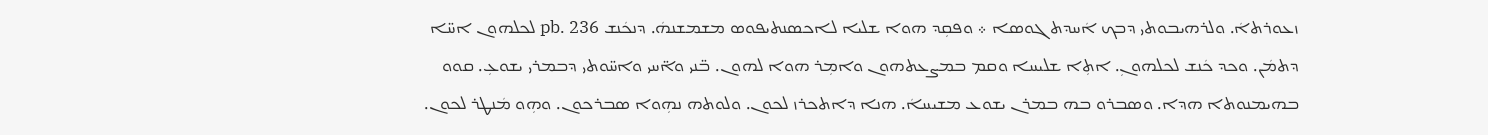ܙܥܘܪܬܐܿ. ܘܠܪܗܝܒܘܬܝ ܕܒܟ ܐܿܚܕܬ ܓܘܣܐ ܀ ܘܦܩܼܕ ܗܘܐ ܫܠܝܐ ܠܐܟܣܢܬܝܦܘܣ ܡܫܡܫܢܗܿ. ܕܢܟܿܢܫ pb. 236 ܠܟܠܗܘܢ ܐܚ̈ܐ ܕܬܡܿܢ. ܘܟܕ ܟܿܢܫ ܠܟܠܗܘܢܼ. ܐܬܼܐ ܫܠܝܚܐ ܘܩܡ ܒܡܨܥܬܗܘܢ ܘܐܡܼܪ ܗܘܐ ܠܗܘܢ. ܒ̈ܢܝ ܘܐ̈ܚܝ ܘܐܚ̈ܘܬܝ ܕܒܡܪܝ ܝܫܘܥܼ. ܩܘܘ ܒܗܝܡܢܘܬܐ ܗܕܐ. ܘܣܒܪܘ ܒܗ ܒܡܪܢ ܝܫܘܥ ܡܫܝܚܐܿ. ܗܢܐ ܕܐܬܟܪܙ ܠܟܘܢ. ܘܠܘܬܗ ܢܗܼܘܐ ܣܒܪܟܘܢ. ܘܗܼܘ ܡܿܢܛܪ ܠܟܘܢ.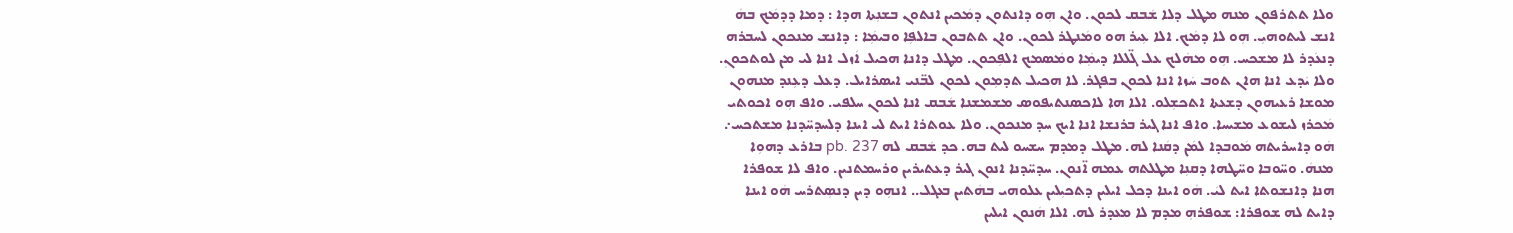ܘܠܐ ܬܬܪܦܘܢ ܡܢܗ ܡܛܠ ܕܠܐ ܫܿܒܩ ܠܟܘܢ. ܘܐܢ ܗܼܘ ܕܐܢܬܘܢ ܕܡܿܟܝܢ ܐܢܬܘܢ ܒܫܢܼܬܐ ܗܕܐ : ܕܡܐ ܕܕܡܿܟ ܒܗܿ ܐܢܫ ܠܝܬܘܗܝܼ. ܗܼܘ ܠܐ ܕܡܿܟ. ܐܠܐ ܥܼܝܪ ܗܘ ܘܡܿܢܛܪ ܠܟܘܢ. ܘܐܢ ܬܬܒܘܢ ܒܐܠܦܼܐ ܘܒܝܡܼܿܐ : ܕܐܢܫ ܡܢܟܘܢ ܠܚܒܪܗ ܕܢܥܿܕܪ ܠܐ ܡܫܟܚ. ܗܼܘ ܡܗܿܠܟ ܥܠ ܓ̈ܠܠܐ ܕܝܡܼܿܐ ܘܡܿܣܡܟ ܐܠܦܼܟܘܢ. ܡܛܠ ܕܐܢܐ ܗܟܝܠ ܐܿܙܠ ܐܢܐ ܠܝ ܡܢ ܠܘܬܟܘܢܼ. ܘܠܐ ܝܿܕܥ ܐܢܐ ܗܐܢ ܬܘܒ ܚܿܙܐ ܐܢܐ ܠܟܘܢ ܒܦܓܪ. ܠܐ ܗܟܝܠ ܬܕܡܼܘܢ ܠܟܘܢ ܠܒ̈ܢܝ ܐܝܣܪܐܝܠ. ܕܥܠ ܕܥܼܢܕ ܡܢܗܘܢ ܡܘܫܐ ܪܥܝܗܘܢ ܕܫܥܬܐ ܐܬܟܫܼܠܘ. ܐܠܐ ܗܐ ܠܐܟܣܢܬܝܦܘܣ ܡܫܡܫܢܐ ܫܿܒܩ ܐܢܐ ܠܟܘܢ ܚܠܦܝ. ܘܐܦ ܗܼܘ ܐܟܘܬܝ ܡܿܟܪܙ ܠܝܫܘܥ ܡܫܝܚܐ. ܘܐܦ ܐܢܐ ܓܝܪ ܒܪܢܫܐ ܐܢܐ ܐܝܟ ܚܕ ܡܢܟܘܢ. ܘܠܐ ܥܘܬܪܐ ܐܝܬ ܠܝ ܐܝܢܐ ܕܠܚܕܚ̈ܕܢܐ ܡܫܬܟܚ܇ ܗܿܘ ܕܐܚܪܝܬܗ ܡܿܘܒܕܐ ܠܡܿܢ ܕܩܿܢܐ ܠܗ. ܡܛܠ ܕܡܕܡ ܚܫܚܘ ܠܝܬ ܒܗ. ܟܕ ܫܿܒܩ ܠܗ pb. 237 ܒܐܪܥ ܕܗܘܼܐ ܡܢܗܿ. ܘܚ̈ܘܒܐ ܘܚ̈ܛܗܐ ܕܩܢܼܐ ܡܛܠܬܗ ܥܡܗ ܐ̈ܢܘܢ. ܚܕܚ̈ܕܢܐ ܐܢܘܢ ܓܝܪ ܕܥܬܝܪܝܢ ܘܪܚܡܬܢܝܢ. ܘܐܦ ܠܐ ܫܘܦܪܐ ܗܢܐ ܕܐܢܫܘܬܐ ܐܝܬ ܠܝܿ. ܗܿܘ ܐܝܢܐ ܕܟܠ ܐܝܠܝܢ ܕܬܟܝܼܠܝܢ ܥܠܘܗܝ ܒܗܿܬܝܢ ܒܥܓܠ.. ܐܢܗܼܘ ܕܝܢ ܕܢܣܼܬܪܚ ܗܿܘ ܐܝܢܐ ܕܐܝܬ ܠܗ ܫܘܦܪܐ: ܫܘܦܪܗܼ ܡܕܡ ܠܐ ܡܥܕܪ ܠܗ. ܐܠܐ ܗܿܢܘܢ ܐܝܠܝܢ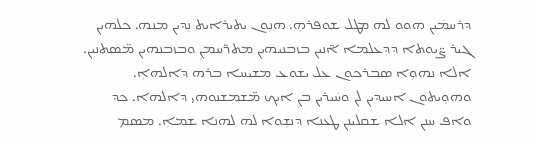ܕܪܚܡܿܝܢ ܗܘܘ ܠܗ ܡܛܠ ܫܘܦܪܗܼ. ܗܢܼܘܢ ܝܬܝܪܐܝܬ ܢܼܕܝܢ ܡܢܗ. ܟܠܗܝܢ ܓܝܪ ܨ̈ܝܘܬܐ ܕܕܥܠܡܐ ܐ̈ܢܝܢ ܒܙܒܢܝܗܝܢ ܡܬܪ̈ܚܡܢܼ ܘܒܙܒܢܗܝܢ ܡ̈ܣܬܢܝܢ. ܐܠܐ ܢܗܘܼܐ ܣܒܪܟܘܢ ܥܠ ܝܫܘܥ ܡܫܝܚܐ ܒܪܗ ܕܐܠܗܐܼ. ܘܗܘܼܝܬܘܢ ܐܚܝܕܝܢ ܠܢ ܘܚܿܝܪܝܢ ܒܢܼ ܐܝܟ ܡ̈ܫܡܫܢܘܗܝ ܕܐܠܗܐ. ܟܕ ܘܐܦ ܚܢܢ ܐܠܐ ܫܩܠܝܢܢ ܛܥܢܐ ܕܢܫܼܘܐ ܠܗ ܠܗܢܐ ܫܡܐܼ. ܡܣܡ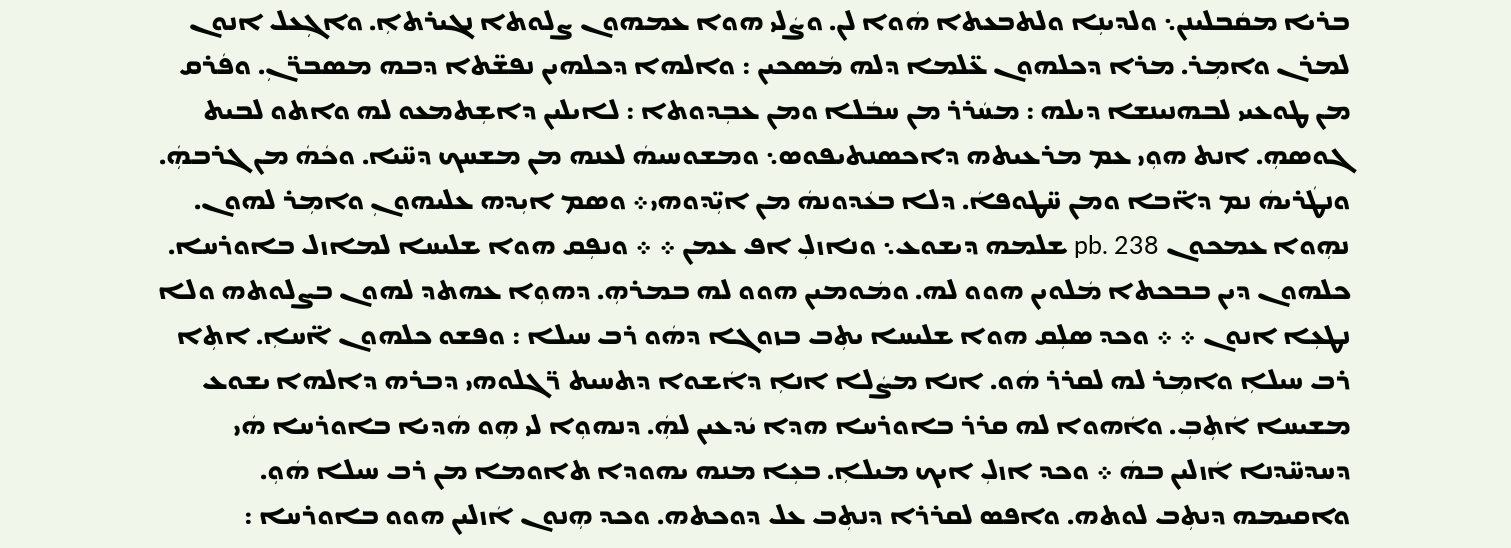ܒܪܝܐ ܡܩܿܒܠܝܢܢ܆ ܘܠܕܝܢܼܐ ܘܠܬܒܥܬܐ ܗܿܘܐ ܠܢ. ܘܨܿܠܝ ܗܘܐ ܥܡܗܘܢ ܨܠܘܬܐ ܢܓܝܪܬܐܼ. ܘܐܓܼܥܠ ܐܢܘܢ ܠܡܪܢ ܘܐܡܼܪ. ܡܪܐ ܕܟܠܗܘܢ ܥ̈ܠܡܐ ܕܠܗ ܡܿܣܟܝܢ : ܘܐܠܗܐ ܕܟܠܗܝܢ ܢܦܫ̈ܬܐ ܕܒܗ ܡܣܒܪ̈ܢܼ. ܘܦܿܪܩ ܡܢ ܛܘܥܝܝ ܠܒܗܢܝܢܫܐ ܕܝܠܗ : ܡܚܿܪܪ ܡܢ ܚܒܿܠܐ ܘܡܢ ܥܒܼܕܘܬܐ : ܠܐܝܠܝܢ ܕܐܫܼܬܡܥܘ ܠܗ ܘܐܬܘ ܠܒܝܬ ܓܘܣܗܼ. ܐܢܬ ܗܘܼܝ ܥܡ ܡܪܥܝܬܗ ܕܐܟܣܢܬܝܦܘܣ܆ ܘܡܫܘܚܝܗܿ ܠܥܢܗ ܡܢ ܡܫܚܟ ܕܚ̈ܝܐ. ܘܟܿܗܿ ܡܢ ܓܪܒܗܼܿ. ܘܢܛܿܪܝܗܿ ܢܡ ܕܐ̈ܒܐ ܘܡܢ ܚ̈ܛܘܦܐܿ. ܕܠܐ ܒܥܿܕܘܢܗܿ ܡܢ ܐܝܼ̈ܕܘܗܝ܀ ܘܣܡ ܐܝܼܕܗ ܥܠܝܗܘܢܼ ܘܐܡܼܪ ܠܗܘܢ. ܢܗܼܘܐ ܥܡܟܘܢ pb. 238 ܫܠܡܗ ܕܝܫܘܥ܆ ܘܢܐܙܠܼ ܐܦ ܥܡܢ ܀ ܀ ܘܢܦܼܩ ܗܘܐ ܫܠܝܚܐ ܠܡܐܙܠ ܒܐܘܪܚܐ. ܟܠܗܘܢ ܕܝܢ ܒܒܟܬܐ ܡܿܠܘܝܢ ܗܘܘ ܠܗ. ܘܡܿܘܡܝܢ ܗܘܘ ܠܗ ܒܡܪܗܼ. ܕܗܘܼܐ ܥܗܬܕ ܠܗܘܢ ܒܨܠܘܬܗ ܘܠܐ ܢܛܥܼܐ ܐܢܘܢ ܀ ܀ ܘܟܕ ܣܠܼܩ ܗܘܐ ܫܠܝܚܐ ܝܬܼܒ ܒܙܘܓܐ ܕܗܿܘ ܪܒ ܚܝܠܐ : ܘܦܫܘ ܟܠܗܘܢ ܐ̈ܚܐܼ. ܐܬܼܐ ܪܒ ܚܝܠܐܼ ܘܐܡܼܪ ܠܗ ܠܩܪܪ ܗܿܘ. ܐܢܐ ܡܨܿܠܐ ܐܢܐܼ ܕܐܿܫܘܐ ܕܬܚܝܬ ܪ̈ܓܠܘܗܝ ܕܒܪܗ ܕܐܠܗܐ ܝܫܘܥ ܡܫܝܚܐ ܐܿܬܼܒܼ. ܘܐܿܗܘܐ ܠܗ ܩܪܪ ܒܐܘܪܚܐ ܗܕܐ ܝܿܕܥܝܢ ܠܗܼܿ. ܕܢܗܘܼܐ ܠܝ ܗܼܘ ܗܿܕܝܐ ܒܐܘܪܚܐ ܗܿܝ ܕܚܕܚ̈ܕܢܐ ܐܿܙܠܝܢ ܒܗܿ ܀ ܘܟܕ ܐܙܠܼ ܐܝܟ ܡܝܠܐܼ. ܒܥܼܐ ܡܢܗ ܝܗܘܕܐ ܬܐܘܡܐ ܡܢ ܪܒ ܚܝܠܐ ܗܿܘܼ. ܘܐܩܝܡܗ ܕܢܬܼܒ ܠܘܬܗ. ܘܐܦܣ ܠܩܪܪܐ ܕܢܬܼܒ ܥܠ ܕܘܟܬܗ. ܘܟܕ ܗܼܢܘܢ ܐܿܙܠܝܢ ܗܘܘ ܒܐܘܪܚܐ :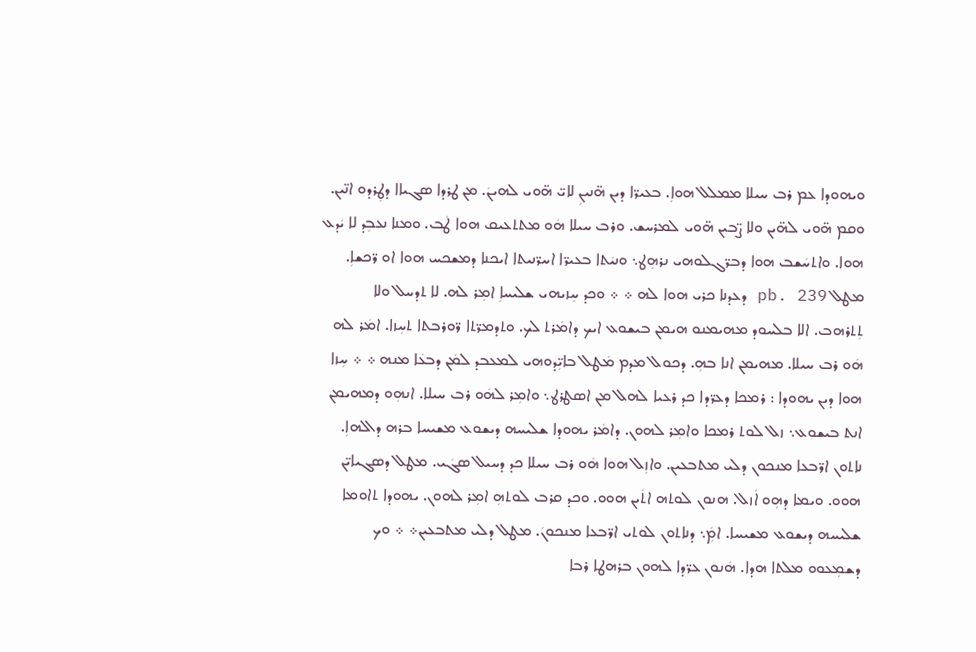ܘܝܗܘܕܐ ܥܡ ܪܒ ܚܝܠܐ ܡܡܠܠ ܗܘܐܼ. ܒܥܝܪ̈ܐ ܕܝܢ ܗ̈ܢܝܢܼ ܠܐܝ̈ ܗ̈ܘܝ ܠܗܝܢܿ. ܡܢ ܛܪܕܐ ܣܓܝܐܐ ܕܛܼܪܕܘ ܐܢ̈ܝܢ. ܘܩܡ ܗ̈ܘܝ ܠܗ̈ܝܢ ܘܠܐ ܨ̈ܒܝܢ ܗ̈ܘܝ ܠܡܪܚܫ. ܘܪܒ ܚܝܠܐ ܗܿܘ ܡܬܬܥܝܩ ܗܘܐ ܛܿܒ. ܘܡܢܐ ܢܥܒܼܕ ܠܐ ܝܿܕܥ ܗܘܐ. ܘܐܬܚܿܫܒ ܗܘܐ ܕܒܪ̈ܓܠܘܗܝ ܢܪܗܼܛ܆ ܘܢܝܿܬܐ ܒܥܝܪ̈ܐ ܐܚܪ̈ܢܝܬܐ ܐܝܟܢܐ ܕܡܫܟܚ ܗܘܐ ܐܘ ܪ̈ܟܫܐܼ. ܡܛܠ pb. 239 ܕܥܕܢܐ ܟܪܝ ܗܘܐ ܠܗ ܀ ܀ ܘܟܕ ܚܼܙܝܗܝ ܫܠܝܚܐܼ ܐܡܼܪ ܠܗ. ܠܐ ܬܕܚܠ ܘܠܐ ܬܼܬܪܗܒ. ܐܠܐ ܒܠܚܘܕ ܡܗܝܡܢܘ ܗܝܡܢ ܒܝܫܘܥ ܐܝܟ ܕܐܡܿܪܬ ܠܟ. ܘܬܕܡܪ̈ܬܐ ܪ̈ܘܪܒܬܐ ܬܚܼܙܐ. ܐܡܿܪ ܠܗ ܗܿܘ ܪܒ ܚܝܠܐ. ܡܗܝܡܢ ܐܢܐ ܒܗܼ. ܕܟܘܠ ܡܕܡ ܡܿܛܠ ܒܐܝܼ̈ܕܘܗܝ ܠܡܥܒܕ ܠܡܿܢ ܕܒܥܿܐ ܡܢܗ ܀ ܀ ܚܼܙܐ ܗܘܐ ܕܝܢ ܝܗܘܕܐ : ܪܡܟܐ ܕܥܪ̈ܕܐ ܟܕ ܪܥܝܐ ܠܗܠ ܡܢ ܐܣܛܪܛ܆ ܘܐܡܼܪ ܠܗܿܘ ܪܒ ܚܝܠܐ. ܐܢܗܼܘ ܕܡܗܝܡܢ ܐܢܬ ܒܝܫܘܥ܆ ܙܠ ܠܘܬ ܪܡܟܐ ܘܐܡܼܪ ܠܗܘܢ. ܕܐܡܿܪ ܝܗܘܕܐ ܫܠܝܚܗ ܕܝܫܘܥ ܡܫܝܚܐ ܒܪܗ ܕܐܠܗܐܼ. ܢܐܬܘܢ ܐܪ̈ܒܥܐ ܡܢܟܘܢ ܕܠܝ ܡܬܒܥܝܢ. ܘܐܙܼܠ ܗܘܐ ܗܿܘ ܪܒ ܚܝܠܐ ܟܕ ܕܚܝܠ ܣܓܿܝ. ܡܛܠ ܕܣܓܝܐܝ̈ܢ ܗܘܘ. ܘܝܡܐ ܕܗܼܘ ܐܿܙܠ. ܗܢܘܢ ܠܘܬܗ ܐܬܿܝܢ ܗܘܘ. ܘܟܕ ܩܪܒ ܠܘܬܗܼ ܐܡܼܪ ܠܗܘܢ. ܝܗܘܕܐ ܬܐܘܡܐ ܫܠܝܚܗ ܕܝܫܘܥ ܡܫܝܚܐ. ܐܡܼܿ܆ ܕܢܐܬܘܢ ܠܘܬܝ ܐܪ̈ܒܥܐ ܡܢܟܘܢܿ. ܡܛܠ ܕܠܝ ܡܬܒܥܝܢ܀ ܀ ܘܟ ܕܫܡܼܥܘܘ ܡܠܬܐ ܗܕܐ. ܗܿܢܘܢ ܥܪ̈ܕܐ ܠܗܘܢ ܒܪܗܛܐ ܪܒܐ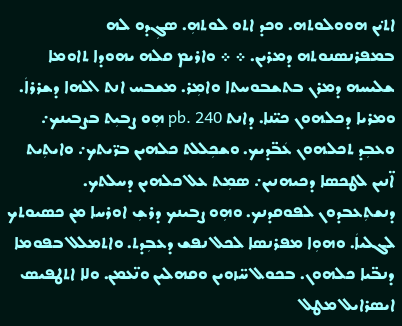ܐܬ݀ܝܢ ܗܘܘܠܘܬܗ. ܘܟܕ ܐܬܘ ܠܘܬܗܼ. ܣܓܼܕܘ ܠܗ ܒܡܦܪܢܣܢܘܬܗ ܕܡܪܝܢ. ܀ ܀ ܘܐܪܝܡ ܩܠܗ ܝܗܘܕܐ ܬܐܘܡܐ ܫܠܝܚܗ ܕܡܪܢ ܒܬܫܒܘܚܬܐ ܘܐܡܼܪ. ܡܫܒܚ ܐܢܬ ܐܠܗܐ ܕܫܪܪܐܿ. ܘܡܪܝܐ ܕܟܠܗܘܢ ܟܝ̈ܢܐ. ܕܐܢܬ pb. 240 ܗܼܘ ܨܒܝܼܬ ܒܨܒܝܢܟ܇ ܘܥܒܼܕ ܬܟܠܗܘܢ ܥܿܒ̈ܕܝܟ. ܘܫܟܼܠܠܬ ܟܠܗܝܢ ܒܪ̈ܝܬܟ܇ ܘܐܝܬܼܝܬ ܐ̈ܢܝܢ ܠܛܟܣܐ ܕܟܝܗܢܝܢ܇ ܣܡܼܬ ܥܠ ܟܠܗܝܢ ܕܚܠܬܟ. ܕܢܫܬܼܥܒܕܘܢ ܠܦܘܩܕܢܟ. ܘܗܼܘ ܨܒܝܢܟ ܕܪܫܼ ܐܘܪܚܐ ܡܢ ܟܣܝܘܬܟ ܠܓܠܝܐܿ. ܘܗܘܼܐ ܡܦܪܢܣܐ ܠܟܠ ܢܦܫ ܕܥܒܼܕܬ. ܘܐܬܡܠܠ ܒܦܘܡܐ ܕܢܒ̈ܝܐ ܟܠܗܘܢ. ܒܟܘܠ ܚ̈ܙܘܝܢ ܘܩܗܠܝܢ ܘܢ̈ܥܡܢ. ܘܠܐ ܐܬܛܦܝܣ ܐܝܣܪܐܝܠ ܡܛܠ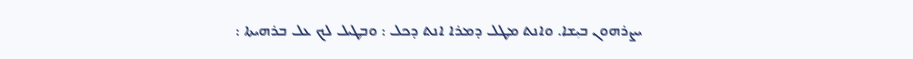ܝܨܪܗܘܢ ܒܝܼܫܐ. ܘܐܢܬ ܡܛܠ ܕܡܪܐ ܐܢܬ ܕܟܠ : ܘܒܛܝܠ ܠܟ ܥܠ ܒܪܗܝܬܐ :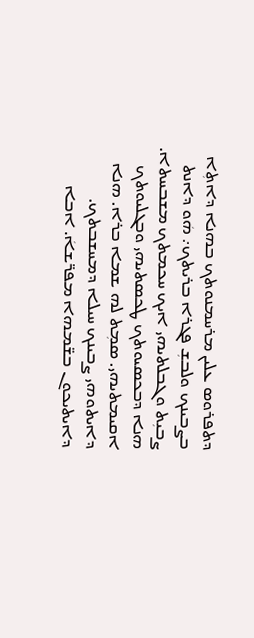ܕܬܦܪܘܣ ܥܠܝܢ ܡܪܚܡܢܘܬܟ ܒܗܢܐ ܕܐܬܼܐ ܒܨܒܝܢܟ ܘܠܒܫܼ ܦܓܪܐ ܒܪܝܬܟ܇ ܗܿܘ ܕܐܢܬ ܨܒܝܼܬ ܘܓܒܠܬܝܗܝ ܐܝܟ ܚܟܡܬܟ ܡܫܒܚܬܐ. ܗܢܐ ܕܒܟܣܝܘܬܟ ܛܟܣܬܝܗܝ ܘܒܓܠܝܘܬܟ ܐܩܝܡܬܝܗܝ. ܣܡܼܬ ܠܗ ܫܡܐ ܒܪܐ. ܗܢܐ ܕܐܝܬܘܗܝ ܨܒܝܢܟ ܚܝܠܐ ܕܡܚܫܒܬܟ. ܕܐܝܬܝܟܘܢ ܒܫ̈ܡܗܐ ܡܦܪ̈ܫܐܿ. ܐܒܐ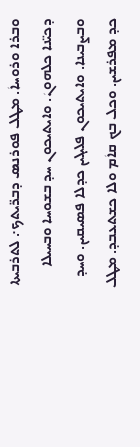ܘܒܪܐ ܘܪܘܚܐܿ. ܡܛܠ ܦܘܪܢܣ ܕܒܪ̈ܝܬܟ܇ ܠܬܪܒܝܬܐ ܕܟܝ̈ܢܐ ܟܠܗܘܢܿ. ܘܐܝܬܝܟܘܢ ܚܕ ܒܫܘܚܐ ܘܒܚܝܠܐ ܘܒܨܒܝܢܐ. ܘܐܝܬܝܟܘܢ ܦܠܝܓܝܢ ܟܕܠܐ ܦܣܝܩܝܢ. ܘܚܕ ܟܕ ܡܦܪܫܝܢ. ܘܟܠ ܒܟ ܩܐܿܡ ܘܠܐ ܟܫܬܥܒܕ. ܡܛܠ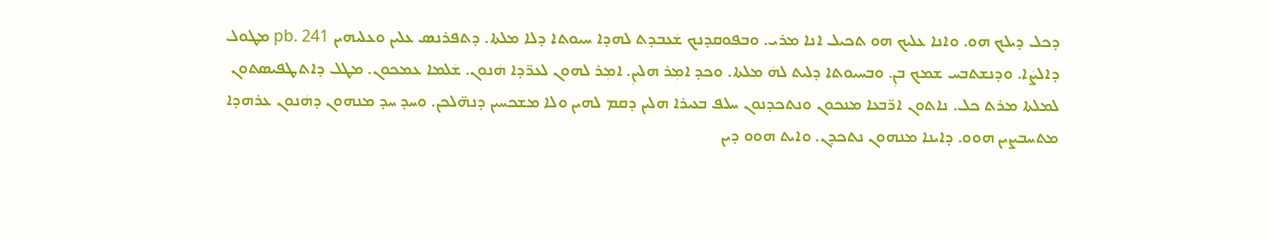ܕܟܠ ܕܝܠܟ ܗܘ. ܘܐܢܐ ܥܠܝܟ ܗܘ ܬܟܝܠ ܐܢܐ ܡܪܝ. ܘܒܦܘܩܕܢܟ ܫܿܥܒܕܬ ܠܗܕܐ ܚܝܘܬܐ ܕܠܐ ܡܠܬܐ. ܕܬܦܪܢܣ ܥܠܝܢ ܘܥܠܝܗܝܢ pb. 241 ܡܛܘܠ ܕܐܠܨܿܐ. ܘܕܢܫܬܒܚ ܫܡܟ ܒܢܼ. ܘܒܚܝܘܬܐ ܕܠܝܬ ܠܗܿ ܡܠܬܐ. ܘܟܕ ܐܡܼܪ ܗܠܝܢܼ. ܐܡܼܪ ܠܗܘܢ ܠܥܪ̈ܕܐ ܗܿܢܘܢ. ܫܿܠܡܐ ܥܡܟܘܢ. ܡܛܠ ܕܐܬܛܦܝܣܬܘܢ ܠܡܠܬܐ ܡܪܬ ܟܠ. ܢܐܬܘܢ ܐܪ̈ܒܥܐ ܡܢܟܘܢ ܘܢܬܟܕܢܘܢ ܚܠܦ ܒܥܝܪܐ ܗܠܝܢ ܕܩܡ ܠܗܝܢ ܘܠܐ ܡܫܟܚܝܢ ܕܢܗ̈ܠܟܢ. ܘܚܕ ܚܕ ܡܢܗܘܢ ܕܗܿܢܘܢ ܥܪܗܕܐ ܡܬܚܒܨܝܢ ܗܘܘ. ܕܐܝܢܐ ܡܢܗܘܢ ܢܬܟܕܢ. ܘܐܝܬ ܗܘܘ ܕܝܢ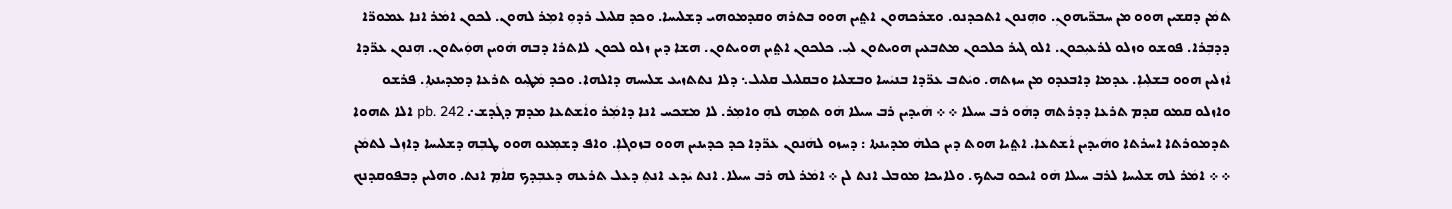ܬܡܿܢ ܕܩܫܝܢ ܗܘܘ ܡܢ ܚܒܪ̈ܝܗܘܢܼ. ܘܗܼܢܘܢ ܐܬܟܕܢܘ. ܘܫܪܟܗܘܢ ܐܬ݀ܝܢ ܗܘܘ ܒܬܪܗ ܘܩܕܡܘܗܝ ܕܫܠܝܚܐ. ܘܟܕ ܩܠܝܠ ܪܕܘܼ ܐܡܼܪ ܠܗܘܢ. ܠܟܘܢ ܐܡܿܪ ܐܢܐ ܥܡܘܪ̈ܐ ܕܕܒܼܪܐ. ܦܘܫܘ ܘܙܠܘ ܠܪܥܝܼܟܘܢ. ܐܠܘ ܓܝܪ ܟܠܟܘܢ ܡܬܒܥܝܢ ܗܘܝܬܘܢ ܠܝܼ. ܟܠܟܘܢ ܐܬ݀ܝܢ ܗܘܝܬܘܢ. ܗܫܐ ܕܝܢ ܙܠܘ ܠܟܘܢ ܠܐܬܪܐ ܕܒܗ ܗܿܘܝܢ ܗܘܼܿܝܬܘܢ. ܗܼܢܘܢ ܥܪ̈ܕܐ ܐܿܙܠܝܢ ܗܘܘ ܒܫܠܼܝܐܼ. ܥܕܡܐ ܕܐܒܥܕܘ ܡܢ ܚܙܬܗ. ܘܝܿܬܒ ܥܪ̈ܕܐ ܒܢܝܿܚܐ ܘܒܫܠܝܐ ܘܒܩܠܝܠ ܩܠܝܠ܆ ܕܠܐ ܢܬܬܙܝܥ ܫܠܝܚܗ ܕܐܠܗܐ. ܘܟܕ ܡܿܛܼܝܘ ܬܪܥܐ ܕܡܕܝܢܬܐܼ. ܦܪܫܘ ܘܐܙܠܘ ܩܡܘ ܩܕܡ ܬܪܥܐ ܕܕܪܬܗ ܕܗܿܘ ܪܒ ܚܝܠܐ ܀ ܀ ܗܿܝܕܝܢ ܪܒ ܚܝܠܐ ܗܿܘ ܬܡܼܗ ܠܗܼ ܘܐܡܼܪ. ܠܐ ܡܫܟܚ ܐܢܐ ܕܐܡܼܿܪ ܘܐܿܫܬܥܐ ܡܕܡ ܕܓܿܕܫ܇ pb. 242 ܐܠܐ ܬܗܘܐ ܬܕܡܘܪܬܐ ܐܚܪܬܐ ܘܗܿܝܕܝܢ ܐܿܫܬܥܐ. ܐܬ݀ܝܐ ܗܘܬ ܕܝܢ ܟܠܗܿ ܡܕܝܢܬܐ : ܕܚܙܘ ܠܗܿܢܘܢ ܥܪ̈ܕܐ ܟܕ ܟܕܝܢܝܢ ܗܘܘ ܒܙܘܓܐܼ. ܘܐܦ ܕܫܡܼܥܘ ܗܘܘ ܛܒܼܗ ܕܫܠܝܚܐ ܕܐܙܼܠ ܠܬܡܿܢ ܀ ܀ ܐܡܿܪ ܠܗ ܫܠܝܚܐ ܠܪܒ ܚܝܠܐ ܗܿܘ ܐܝܟܘ ܒܝܬܟ. ܘܠܐܝܟܐ ܡܘܒܠ ܐܢܬ ܠܢ ܀ ܐܡܿܪ ܠܗ ܪܒ ܚܝܠܐ. ܐܢܬ ܝܿܕܥ ܐܢܬܼ ܕܥܠ ܬܪܥܗ ܕܥܒܼܕܟ ܩܐܿܡܼ ܐܢܬ. ܘܗܠܝܢ ܕܒܦܘܩܕܢܟ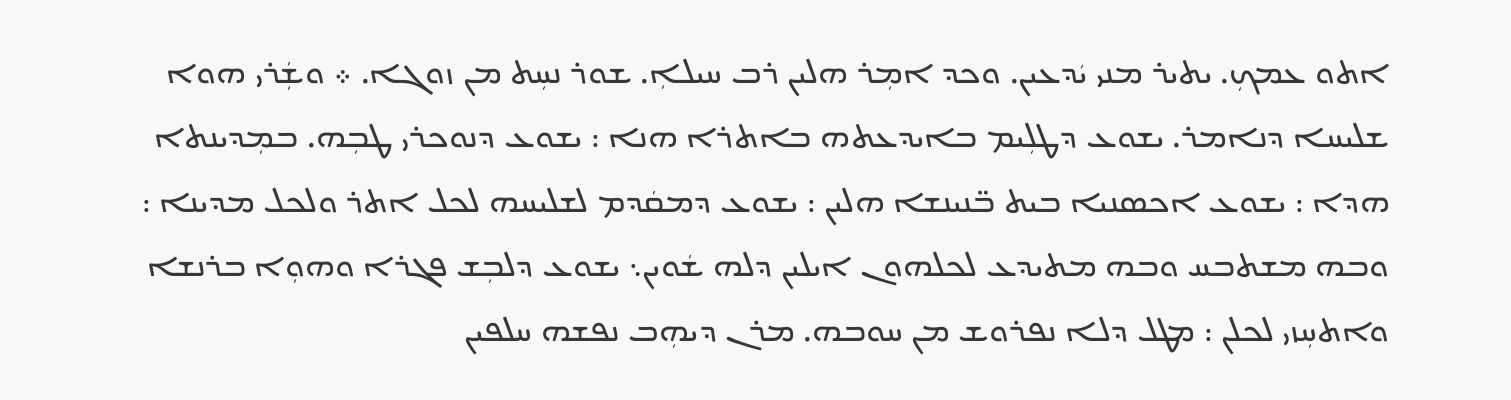ܐܬܘ ܥܡܟܼ. ܝܬܝܪ ܡܢܝ ܝܿܕܥܝܢ. ܘܟܕ ܐܡܼܪ ܗܠܝܢ ܪܒ ܚܝܠܐܼ. ܫܘܪ ܢܚܼܬ ܡܢ ܙܘܓܐ. ܀ ܘܫܼܿܪܝ ܗܘܐ ܫܠܝܚܐ ܕܢܐܡܪ. ܝܫܘܥ ܕܛܠܼܝܡ ܒܐܝܕܥܬܗ ܒܐܬܪܐ ܗܢܐ : ܝܫܘܥ ܕܢܘܟܪܝ ܛܒܼܗ. ܒܡܼܕܝܢܬܐ ܗܕܐ : ܝܫܘܥ ܐܟܣܢܝܐ ܒܝܬ ܒ̈ܢܝܢܫܐ ܗܠܝܢ : ܝܫܘܥ ܕܡܩܿܕܡ ܠܫܠܝܚܗ ܠܟܠ ܐܬܪ ܘܠܟܠ ܡܕܝܢܐ : ܘܒܗ ܡܫܬܒܚ ܘܒܗ ܡܬܝܕܥ ܠܟܠܗܘܢ ܐܝܠܝܢ ܕܠܗ ܫܿܘܝܢ܆ ܝܫܘܥ ܕܠܒܼܫ ܦܓܪܐ ܘܗܘܼܐ ܒܪܢܫܐ ܘܐܬܚܼܙܝ ܠܟܠܢ : ܡܛܠ ܕܠܐ ܢܦܪܘܫ ܡܢ ܚܘܒܗ. ܡܪܢ ܕܝܗܼܒ ܢܦܫܗ ܚܠܦܝܢ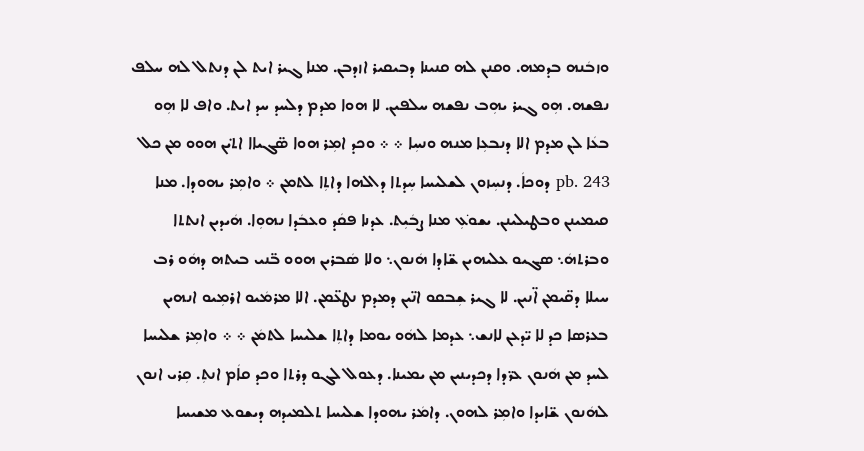ܘܙܒܿܢܗ ܒܕܡܗ. ܘܩܢܢ ܠܗ ܩܢܝܢܐ ܕܒܝܩܝܪ ܐܙܕܒܢ. ܡܢܐ ܓܝܪ ܐܝܬ ܠܢ ܕܢܬܠ ܠܗ ܚܠܦ ܢܦܫܗ. ܗܼܘ ܓܝܪ ܝܗܼܒ ܢܦܫܗ ܚܠܦܝܢ. ܠܐ ܗܘܐ ܡܕܡ ܕܠܚܕ ܚܕ ܐܝܬ. ܘܐܦ ܠܐ ܗܼܘ ܒܥܿܐ ܠܢ ܡܕܡ ܐܠܐ ܕܢܒܥܼܐ ܡܢܗ ܘܢܚܼܐ ܀ ܀ ܘܟܕ ܐܡܼܪ ܗܘܐ ܣ̈ܓܝܐܐ ܐܬ݀ܝܢ ܗܘܘ ܡܢ ܟܠ pb. 243 ܕܘܟܐܿ. ܕܢܚܼܙܘܢ ܠܫܠܝܚܐ ܚܼܕܬܐ ܕܐܠܗܐ ܕܐܬܼܐ ܠܬܡܢ ܀ ܘܐܡܼܪ ܝܗܘܕܐ. ܡܢܐ ܩܝܡܝܢܢ ܘܒܛܝܠܝܢܢ. ܝܫܘ݁ܥܼ ܡܢܐ ܨܒܿܝܼܬ. ܥܕܢܐ ܦܩܿܕ ܘܥܒܿܕܐ ܢܗܘܼܐ. ܗܿܝܕܝܢ ܐܢܬܬܐ ܘܒܪܬܗܿ܆ ܣܓܝܘ ܥܠܝܗܝܢ ܫ̈ܐܕܐ ܗܿܢܘܢ܆ ܘܠܐ ܣܿܒܪܝܢ ܗܘܘ ܒ̈ܢܝ ܒܝܬܗ ܕܗܿܘ ܪܒ ܚܝܠܐ ܕܩ̈ܝܡܢ ܐ̈ܢܝܢ. ܠܐ ܓܝܪ ܫܼܒܩܘ ܐܢ̈ܝܢ ܕܡܕܡ ܢܛܥ̈ܡܢ. ܐܠܐ ܡܪܡܿܝܘ ܐܪܡܼܝܘ ܐܢܗܝܢ ܒܥܪܣܐ ܟܕ ܠܐ ܝ̈ܕܥܢ ܠܐܢܫ܆ ܥܕܡܐ ܠܗܿܘ ܝܘܡܐ ܕܐܬܼܐ ܫܠܝܚܐ ܠܬܡܿܢ ܀ ܀ ܘܐܡܼܪ ܫܠܝܚܐ ܠܚܕ ܡܢ ܗܿܢܘܢ ܥܪ̈ܕܐ ܕܟܕܝܢܝܢ ܡܢ ܝܡܝܢܐ. ܕܥܘܠ ܠܓܘ ܕܪܬܐ ܘܟܕ ܩܐܿܡ ܐܢܬܼ. ܩܼܪܝ ܐܢܘܢ ܠܗܿܢܘܢ ܫ̈ܐܝܕܐ ܘܐܡܼܪ ܠܗܘܢ. ܕܐܡܿܪ ܝܗܘܕܐ ܫܠܝܚܐ ܬܠܡܝܕܗ ܕܝܫܘܥ ܡܫܝܚܐ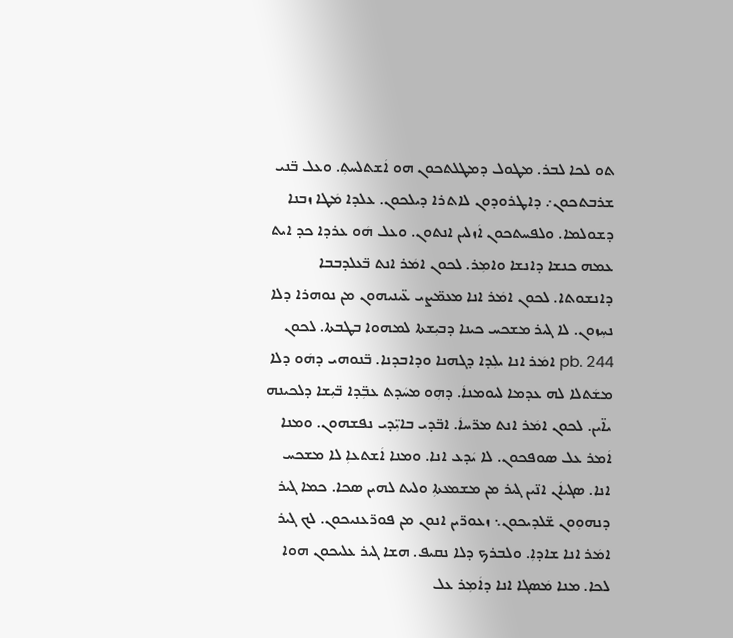ܬܘ ܠܟܐ ܠܒܪ. ܡܛܘܠ ܕܡܛܠܬܟܘܢ ܗܘ ܐܿܫܬܠܚܬܼ. ܘܥܠ ܒ̈ܢܝ ܫܪܒܬܟܘܢ܇ ܕܐܛܪܘܕܘܢ ܠܐܬܪܐ ܕܝܠܟܘܢ. ܥܠܕܐ ܡܿܛܐ ܙܒܢܐ ܕܫܘܠܡܐ. ܘܠܦܚܬܟܘܢ ܐܿܙܠܝܢ ܐܢܬܘܢ. ܘܥܠ ܗܿܘ ܥܪܕܐ ܟܕ ܐܝܬ ܥܡܗ ܟܢܫܐ ܕܐܢܫܐ ܘܐܡܼܪ. ܠܟܘܢ ܐܡܿܪ ܐܢܬ ܒ̈ܥܠܕܒܒܐ ܕܐܢܫܘܬܐ. ܠܟܘܢ ܐܡܿܪ ܐܢܐ ܡܥܡ̈ܨܝ ܥ̈ܝܢܝܗܘܢ ܡܢ ܢܘܗܪܐ ܕܠܐ ܢܚܼܙܘܢ. ܠܐ ܓܝܪ ܡܫܟܚ ܟܝܢܐ ܕܒܝܼܫܬܐ ܠܡܗܘܐ ܒܛܒܬܐ. ܠܟܘܢ pb. 244 ܐܡܿܪ ܐܢܐ ܝܠܼܕܐ ܕܓܗܢܐ ܘܕܐܒܕܢܐ. ܒ̈ܢܘܗܝ ܕܗܿܘ ܕܠܐ ܡܫܿܬܠܐ ܠܗ ܥܕܡܐ ܠܝܘܡܢܐܿ. ܕܗܼܘ ܡܚܿܕܬ ܥܒܼ̈ܕܐ ܒ̈ܝܼܫܐ ܕܠܟܝܢܗ ܝܐ̈ܝܢ. ܠܟܘܢ ܐܡܿܪ ܐܢܬ ܡܪ̈ܚܐܿ. ܐܒ̈ܕܝ ܒܐܝܼ̈ܕܝ ܢܦܫܗܘܢ. ܘܡܢܐ ܐܿܡܪ ܥܠ ܣܘܦܟܘܢ. ܠܐ ܝܿܕܥ ܐܢܐ. ܘܡܢܐ ܐܿܫܬܥܐܼ ܠܐ ܡܫܟܚ ܐܢܐ. ܣܓܝܐܿܢ ܐܢ̈ܝܢ ܓܝܪ ܡܢ ܡܫܡܥܬܐܼ ܘܠܝܬ ܠܗܝܢ ܣܟܐ. ܟܡܐ ܓܝܪ ܕܢܗܘܼܘܢ ܫ̈ܠܕܝܟܘܢ܆ ܙܥܘܪ̈ܝܢ ܐܢܘܢ ܡܢ ܦܘܪ̈ܥܢܝܟܘܢ. ܠܟ ܓܝܪ ܐܡܿܪ ܐܢܐ ܫܐܕܐܼ. ܘܠܒܪܟ ܕܠܐ ܢܩܝܦ. ܗܫܐ ܓܝܪ ܥܠܝܟܘܢ ܗܘܐ ܠܟܐ. ܡܢܐ ܡܿܣܓܐ ܐܢܐ ܕܐܿܡܼܪ ܥܠ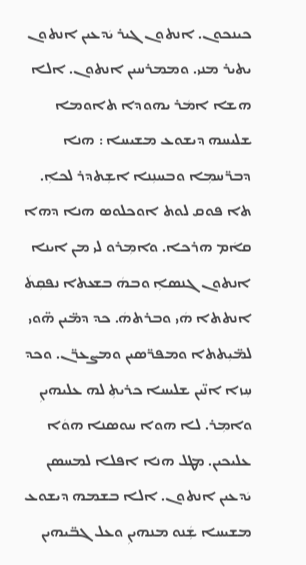ܟܝܢܟܘܢ. ܐܢܬܘܢ ܓܝܪ ܝܿܕܥܝܢ ܐܢܬܘܢ ܝܬܝܪ ܡܢܝ. ܘܡܡܪܚܝܢ ܐܢܬܘܢ. ܐܠܐ ܗܫܐ ܐܡܿܪ ܝܗܘܕܐ ܬܐܘܡܐ ܫܠܝܚܗ ܕܝܫܘܥ ܡܫܝܚܐ : ܗܢܐ ܕܒܪ̈ܚܡܼܐ ܘܒܚܢܼܢܐ ܐܫܼܬܕܪ ܠܟܐܼ. ܬܐ ܦܘܩ ܠܘܬ ܐܘܟܠܘܣ ܗܢܐ ܕܗܐ ܩܐܿܡ ܗܪܟܐ. ܘܐܡܼܪܘ ܠܝ ܡܢ ܐܝܢܐ ܐܢܬܘܢ ܓܢܣܐܼ ܘܒܗܿ ܒܫܥܬܐ ܢܦܩܼܬܿ ܐܢܬܬܐ ܗܿܝ ܘܒܪܬܗܿ. ܟܕ ܕܡ̈ܝܢ ܗ̈ܘܝ ܠܡ̈ܝܼܬܬܐ ܘܡܦܪ̈ܣܝܢ ܘܡܨܥܪ̈ܢ. ܘܟܕ ܚܼܙܐ ܐܢ̈ܝܢ ܫܠܝܚܐ ܟܪܝܬܼ ܠܗ ܥܠܝܗܝܢܼ ܘܐܡܼܪ. ܠܐ ܗܘܐ ܚܘܣܢܐ ܗܘܿܐ ܥܠܝܟܝܢ. ܡܛܠ ܗܢܐ ܐܦܠܐ ܠܡܚܣܢ ܝܿܕܥܝܢ ܐܢܬܘܢ. ܐܠܐ ܒܫܡܗ ܕܝܫܘܥ ܡܫܝܚܐ ܫܼܿܢܘ ܡܢܗܝܢܼ ܘܥܠ ܓܒ̈ܝܗܝܢ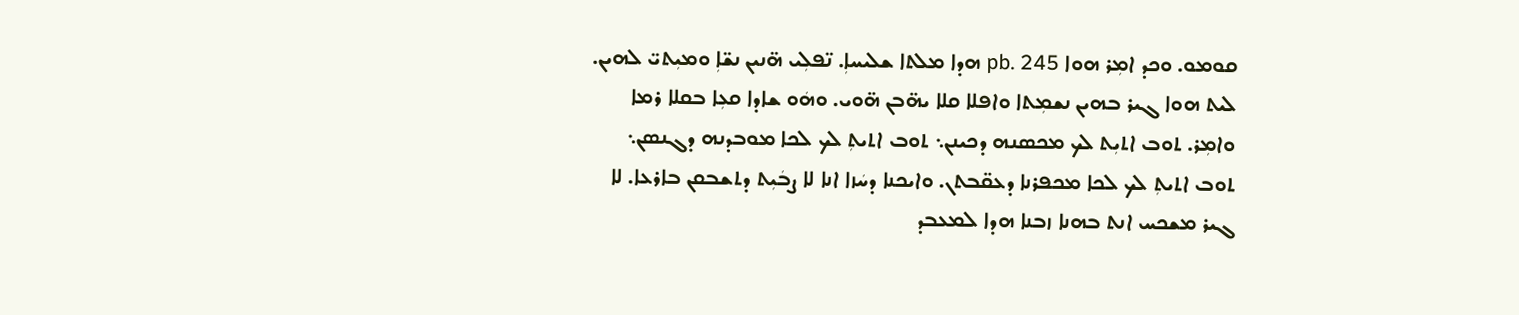ܩܘܡܘ. ܘܟܕ ܐܡܼܪ ܗܘܐ pb. 245 ܗܕܐ ܡܠܬܐ ܫܠܝܚܐܼ. ܢ̈ܦܠܼܝ ܗ̈ܢܝܢ ܢܫ̈ܐܼ ܘܡܝܼܬܝ̈ ܠܗܝܢ. ܠܝܬ ܗܘܐ ܓܝܪ ܒܗܝܢ ܢܫܡܼܬܐ ܘܐܦܠܐ ܩܠܐ ܝܗ̈ܒܢ ܗ̈ܘܝ. ܘܗܿܘ ܫܐܕܐ ܩܥܼܐ ܒܩܠܐ ܪܡܐ ܘܐܡܼܪ. ܬܘܒ ܐܬܝܼܬ ܠܟ ܡܟܣܢܗ ܕܟܝܢܢ܆ ܬܘܒ ܐܬܝܬܼ ܠܟ ܠܟܐ ܡܘܒܕܢܗ ܕܓܢܣܢ܆ ܬܘܒ ܐܬܝܬܼ ܠܟ ܠܟܐ ܡܟܦܪܢܐ ܕܥܩ̈ܒܬܢ. ܘܐܝܟܢܐ ܕܚܿܙܐ ܐܢܐ ܠܐ ܨܒܿܝܼܬ ܕܬܫܒܩܢ ܒܐܪܥܐ. ܠܐ ܓܝܪ ܡܫܟܚ ܐܢܬ ܒܗܢܐ ܙܒܢܐ ܗܕܐ ܠܡܥܒܕ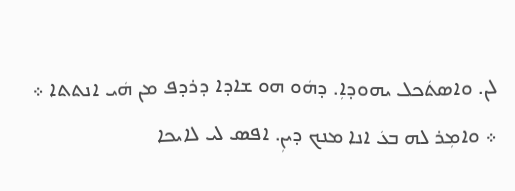ܠܢ. ܘܐܣܬܿܟܠ ܝܗܘܕܐܼ. ܕܗܿܘ ܗܘ ܫܐܕܐ ܕܪܕܦ ܡܢ ܗܿܝ ܐܢܬܬܐ ܀ ܀ ܘܐܡܼܪ ܠܗ ܒܥܿ ܐܢܐ ܡܢܟ ܕܝܢܼ. ܐܦܣ ܠܝ ܠܐܝܟܐ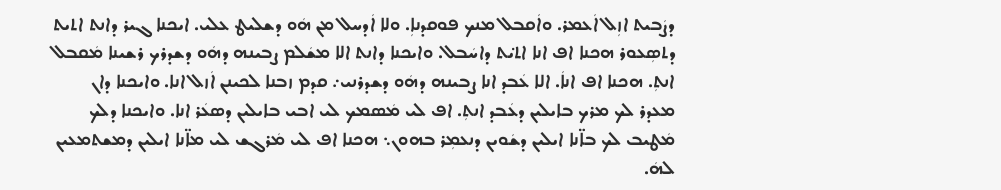ܕܨܿܒܝܬ ܐܙܼܠ ܐܿܥܡܪ. ܘܐܿܩܒܠ ܡܢܟ ܦܘܩܕܢܐܼ. ܘܠܐ ܐܿܕܚܠ ܡܢ ܗܿܘ ܕܫܠܝܛ ܥܠܝ. ܐܝܟܢܐ ܓܝܪ ܕܐܢܬ ܐܬܝܬ ܕܬܣܼܥܘܪ ܗܟܢܐ ܐܦ ܐܢܐ ܐܬ݀ܝܬ ܕܐܚܿܒܠ. ܘܐܝܟܢܐ ܕܐܢܬ ܐܠܐ ܡܫܿܠܡ ܨܒܝܢܗ ܕܗܿܘ ܕܫܕܪܟ ܪܫܝܢܐ ܡܿܩܒܠ ܐܢܬܼ. ܗܟܢܐ ܐܦ ܐܢܐܿ. ܐܠܐ ܥܿܒܕ ܐܢܐ ܨܒܝܢܗ ܕܗܿܘ ܕܫܕܪܢܝ܇ ܩܕܡ ܙܒܢܐ ܠܟܝܢܢ ܐܿܙܠ ܐܢܐ. ܘܐܝܟܢܐ ܕܐܢ ܡܥܕܪ ܠܟ ܡܪܟ ܒܐܝܠܝܢ ܕܥܿܒܕ ܐܢܬܼ. ܐܦ ܠܝ ܡܿܣܡܟ ܠܝ ܐܒܝ ܒܐܝܠܝܢ ܕܣܥܿܪ ܐܢܐ. ܘܐܝܟܢܐ ܕܠܟ ܡܿܛܝܒ ܠܟ ܒܐ̈ܢܐ ܐܝܠܝܢ ܕܫܿܘܝܢ ܕܢܥܡܼܪ ܒܗܘܢ܆ ܗܟܢܐ ܐܦ ܠܝ ܡܿܪܓܫ ܠܝ ܡܐ̈ܢܐ ܐܝܠܝܢ ܕܡܫܬܡܥܝܢ ܠܗܿ.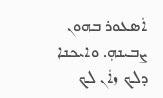ܐܿܣܥܘܪ ܒܗܘܢ ܨܒܝܢܗܼ. ܘܐܝܟܢܐ ܕܠܟ ܙܐܿܢ ܠܟ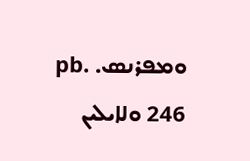ܘܡܦܪܢܣ. pb. 246 ܘܠܐܝܠܝܢ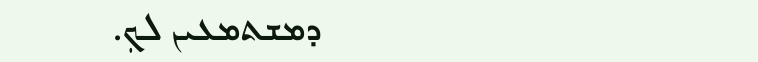ܕܡܫܬܡܥܝܢ ܠܟܼ.